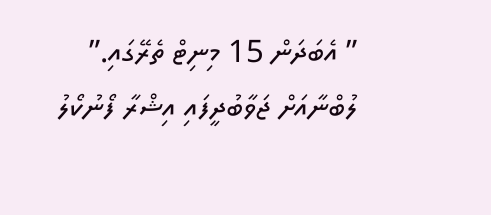” އެބަދަން 15 މިނިޓް ތެރޭގައި.” ލުބްނާއަށް ޖަވާބުދީފައި އިޝްރާ ފޯނުކޯލު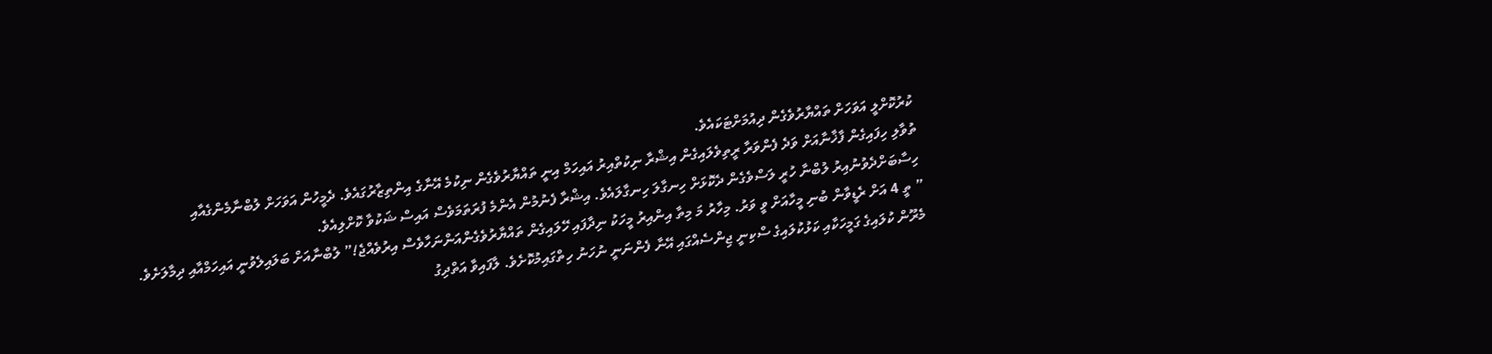ކުރުކޮށްލީ އަވަހަށް ތައްޔާރުވެގެން ދިއުމަށްޓަކައެވެ.
ތުވާލި ހިފައިގެން ފާޚާނާއަށް ވަދެ ފެންވަރާ ރީތިވެލައިގެން އިޝްރާ ނިކުތްއިރު އައިހަމް އިނީ ތައްޔާރުވެގެން ނިކުމެ އޭނާގެ އިންތިޒާރުގައެވެ. ދެމީހުން އަވަހަށް ލުބްނާމެންގެއާއި ހިސާބަށްދެވުނުއިރު ލުބްނާ ހުރީ ލަސްވެގެން ދެކޮޅަށް ހިނގާލަ ހިނގާލައެވެ. އިޝްރާ ފެނުމުން އެންމެ ފުރަތަމަވެސް އައިސް ޝަކުވާ ކޮށްލިއެވެ.
” ތީ 4 އަށް ރެޑީވާން ބުނި މީހާއަށް ވީ ވަރު. މިހާރު މަ މިތާ އިންއިރު މީހަކު ނިދާފައި ހޭލައިގެން ތައްޔާރުވެގެންއަންނަހާވެސް އިރުވެއްޖެ!” ލުބްނާއަށް ބަލައިލެވުނީ އައިހަމްއާއި ދިމާލަށެވެ. މެރޫން ކުލައިގެ ގަމީހަކާއި ކަޅުކުލައިގެ ސްކިނީ ޖިންސެއްގައި އޭނާ ފެންނަނީ ނުހަނު ހިތްގައިމުކޮށެވެ. ލާފައިވާ އަތްދިގު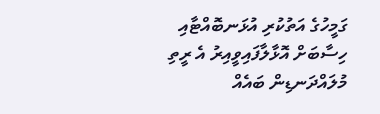ގަމީހުގެ އަތުކުރި އުޅަނބޮއްޓާއި ހިސާބަށް އޮޅާލާފައިވީއިރު އެ ރީތި މުލައްދަނޑިން ބައެއް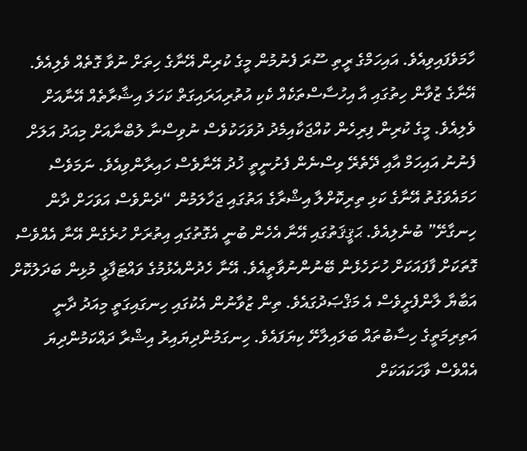ހާމަވެފައިވިއެވެ. އައިހަމްގެ ރީތި ސޫރަ ފެނުމުން މީގެ ކުރިން އޭނާގެ ހިތަށް ނުވާ ގޮތެއް ވެލިއެވެ. އޭނާގެ ޒުވާން ހިތުގައި އާ އިހުސާސްތަކެއް ކެކި އުތުރިއަރައިގަތް ކަހަލަ އިޝާރާތެއް އޭނާއަށް ވެލިއެވެ. މީގެ ކުރިން ފިރިހެން ކުއްޖަކާއިމެދު ދުވަހަކުވެސް ނުވިސްނާ ލުބްނާއަށް މިއަދު އަލަށް ފެނުނު އައިހަމް އާއި ދޭތެރޭ ވިސްނެން ފެށުނީތީ ޚުދު އޭނާވެސް ހައިރާންވިއެވެ. ނަމަވެސް ހަމައެވަގުތު އޭނާގެ ކަޅި ތިރިކޮށްލާ އިޝްރާގެ އަތުގައި ޖަހާލަމުން “ދެންވެސް އަވަހަށް ދާން ހިނގާށޭ” ބުނެލިއެވެ. ޙަޤީޤަތުގައި އޭނާ އެހެން ބުނީ އެގޮތުގައި އިތުރަށް ހުރެގެން އޭނާ އެއްވެސް ގޮތަކަށް ފާފައަކަށް ހުށަހެޅެން ބޭނުންނުވާތީއެވެ. އޭނާ ހެދުންއެޅުމުގެ ވައްޓަފާޅީ މުޅިން ބަދަލުކޮށް އަބާޔާ ލާންފެށީވެސް އެ މަޤްޞަދުގައެވެ. ތިން ޒުވާނުން އެކުގައި ހިނގައިގަތީ މިއަދު ދާނީ އަތިރިމަތީގެ ހިސާބުތައް ބަލައިލާށޭ ކިޔަފައެވެ. ހިނގަމުންދިޔައިރު އިޝްރާ ދައްކަމުންދިޔަ އެއްވެސް ވާހަކައަކަށް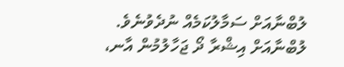ލުބްނާއަށް ސަމާލުކަމެއް ނުދެވުނެވެ. ލުބްނާއަށް އިޝްރާ ދޯ ޖަހާލުމުން އާނ،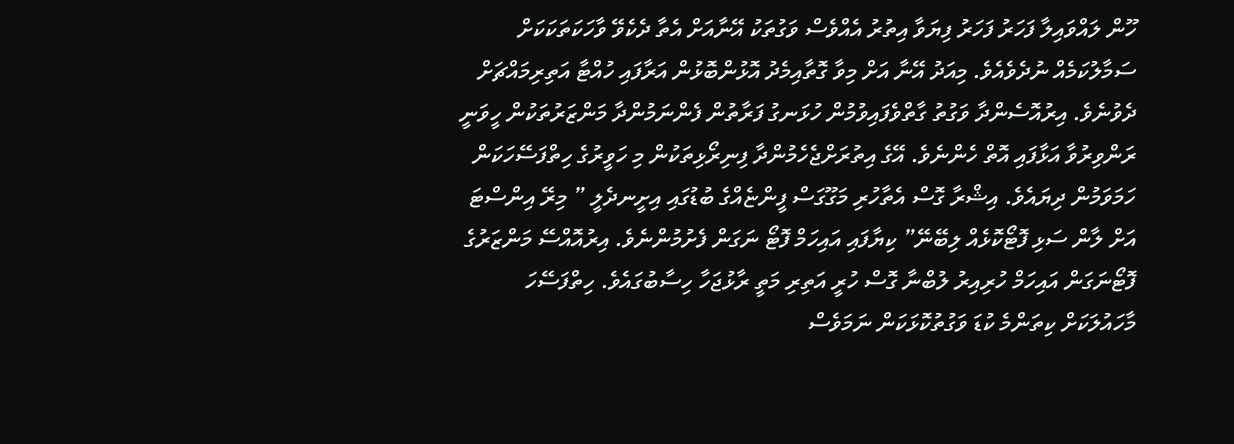ހޫން ލައްވައިލާ ފަހަރު ފަހަރު ފިޔަވާ އިތުރު އެއްވެސް ވަގުތަކު އޭނާއަށް އެތާ ދެކެވޭ ވާހަކަތަކަކަށް ސަމާލުކަމެއް ނުދެވެއެވެ. މިއަދު އޭނާ އަށް މިވާ ގޮތާއިމެދު އޮޅުންބޮޅުން އަރާފައި ހުއްޓާ އަތިރިމައްޗަށް ދެވުނެވެ. އިރުއޮސެންދާ ވަގުތު ގާތްވެފައިވުމުން ހުޅަނގު ފަރާތުން ފެންނަމުންދާ މަންޒަރުތަކުން ހީވަނީ ރަންވިރުވާ އަޅާފައި އޮތް ހެންނެވެ. އޭގެ އިތުރަށްޖެހެމުންދާ ފިނިރޯޅިތަކުން މި ހަވީރުގެ ހިތްފަސޭހަކަން ހަމަވަމުން ދިޔައެވެ. އިޝްރާ ގޮސް އެތާހުރި މަގޫގަސް ފީންޏެއްގެ ބުޑުގައި އިށީނދެލީ ” މިރޭ އިންސްޓަ އަށް ލާން ސަޅި ފޮޓޯކޮޅެއް ލިބޭނޭ” ކިޔާފައި އައިހަމް ފޮޓޯ ނަގަން ފެށުމުންނެވެ. އިރުއޮއްސޭ މަންޒަރުގެ ފޮޓޯނަގަން އައިހަމް ހުރިއިރު ލުބްނާ ގޮސް ހުރީ އަތިރި މަތީ ރާޅުޖަހާ ހިސާބުގައެވެ. ހިތްފަސޭހަ މާހައުލަކަށް ކިތަންމެ ކުޑަ ވަގުތުކޮޅަކަން ނަމަވެސް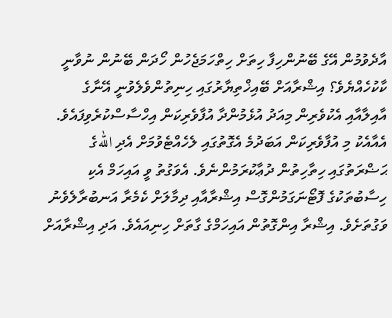އާދެވުމުން އޭގެ ބޭނުންހިފާ ހިތަށް ހިތްހަމަޖެހުން ހޯދަން ބޭނުން ނުވާނީ ކާކުހެއްޔެވެ؟ އިޝްރާއަށް ބޭއިޚްތިޔާރުގައި ހިނިތުންވެލެވުނީ އޭނާގެ އާއިލާއާއި އެކުވެރިން މިއަދު އުޅެމުންދާ އުފާވެރިކަން އިހްސާސްކުރެވިފައެވެ. އެއާއެކު މި އުފާވެރިކަން އަބަދުމެ އެގޮތުގައި ލެހެއްޓެވުމަށް އެދި اللهގެ ޙަޟްރަތުގައި ހިތާހިތުން ދުޢާކުރަމުންނެވެ. އެވަގުތު ވީ އައިހަމް އެކި ހިސާބުތަކުގެ ފޮޓޯނަގަމުންގޮސް އިޝްރާއާއި ދިމާލަށް ކެމެރާ އަނބުރާލެވެނު ވަގުތަށެވެ. އިޝްރާ އިންގޮތުން އައިހަމްގެ ގާތަށް ހިނިއައެވެ. އަދި އިޝްރާއަށް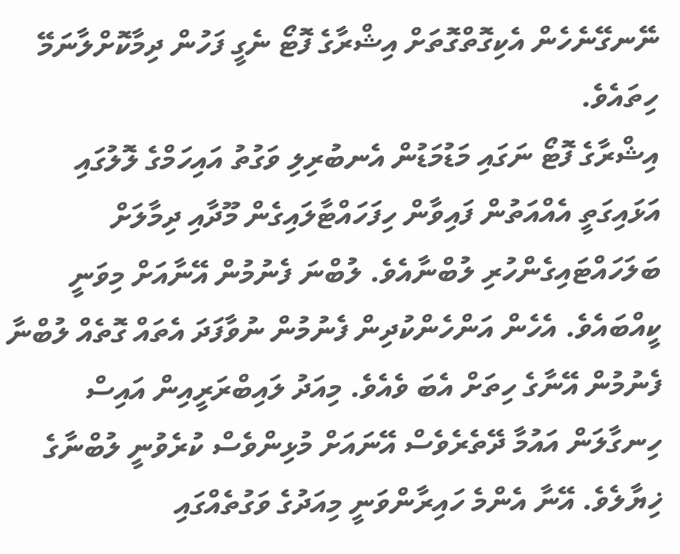ނޭނގޭނެހެން އެކިގޮތްގޮތަށް އިޝްރާގެ ފޮޓޯ ނެގީ ފަހުން ދިމާކޮށްލާނަމޭ ހިތައެވެ.
އިޝްރާގެ ފޮޓޯ ނަގައި މަޑުމަޑުން އެނބުރިލި ވަގުތު އައިހަމްގެ ލޮލުގައި އަޅައިގަތީ އެއްއަތުން ފައިވާން ހިފަހައްޓާލައިގެން މޫދާއި ދިމާލަށް ބަލަހައްޓައިގެންހުރި ލުބްނާއެވެ. ލުބްނަ ފެނުމުން އޭނާއަށް މިވަނީ ކީއްބައެވެ. އެހެން އަންހެންކުދިން ފެނުމުން ނުވާފަދަ އެތައް ގޮތެއް ލުބްނާ ފެނުމުން އޭނާގެ ހިތަށް އެބަ ވެއެވެ. މިއަދު ލައިބްރަރީއިން އައިސް ހިނގާލަން އައުމާ ދޭތެރެވެސް އޭނައަށް މުޅިންވެސް ކުރެވުނީ ލުބްނާގެ ޚިޔާލެވެ. އޭނާ އެންމެ ހައިރާންވަނީ މިއަދުގެ ވަގުތެއްގައި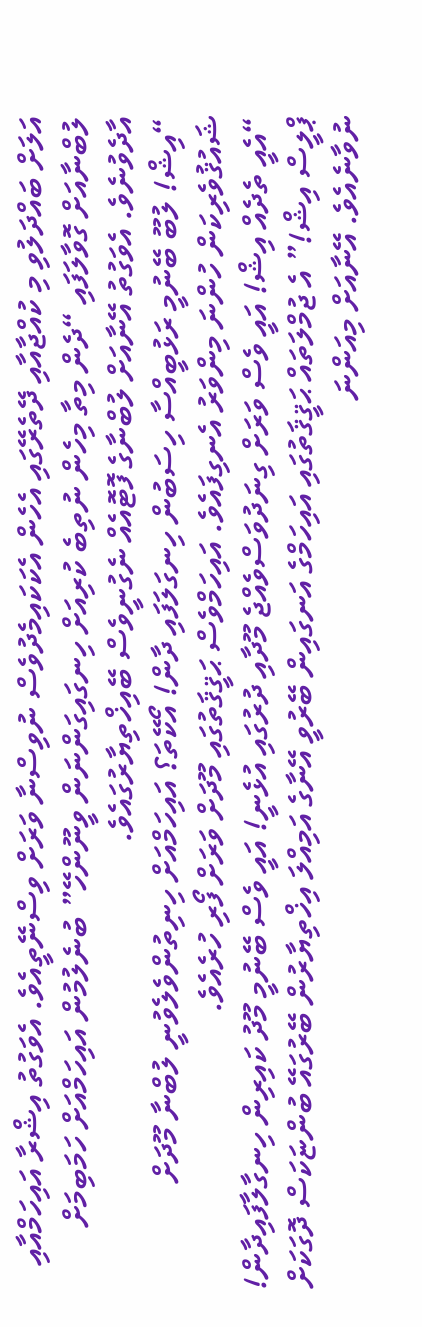އަލަށް ބައްދަލުވި މި ކުއްޖާއާއި ދޭތެރޭގައި އެހެން އެކަކައިމެދުވެސް ނުވިސްނާ ވަރަށް ވިސްނޭތީއެވެ. އެވަގުތު އިޝްރާ އައިހަމްއާއި ލުބްނާއަށް ގޮވާލަފައި “ދެން މިތާ މިހެން ނުތިބެ ކުރިއަށް ހިނގައިގަންނަން ވީނޫންހޭ” ބުނެލުމުން އައިހަމްއަށް ހަމަބިމަށް އާދެވުނެވެ. އެވަގުތު އޭނާއަށް ލުބްނާގެ ފޮޓޮއެއް ނެގުނީވެސް ބޭއިޚްތިޔާރުގައެވެ.
“އިޝް! ލުބޫ ބޭނުމީ ރަޅުބީއްސާ ހިސަބުން ހިނގަލަފައި ދާން! އޯކޭތަ؟ އައިހަމްއަށް ހިނިތުންވެލެވުނީ ލުބްނާ މޫދަށް ޝައުޤުވެރިކަން ހުންނަ މިންވަރު އެނގިފައެވެ. އައިހަމްވެސް ޙަޤީޤަތުގައި މޫދަށް ވަރަށް ފޯރި ހުރެއެވެ.
“އެއީ ތެދެއް އިޝް! އައީ ވެސް ވަރަށް ގިނަދުވަސްވެއްޖެ މޫދާއި ދުރުގައި އުޅެނީ! އައީ ވެސް ބޭނުމީ މޫދު ކައިރިން ހިނގާލާފައިދާން! ޕްލީސް އިޝް!” އެ ޖުމްލަތައް ޙަޤީޤަތުގައި އައިހަމްގެ އަނގައިން ބޭރުވީ އޭނާގެ އަމިއްލަ އިޚްތިޔާރުން ބޭރުގައޭ ބުންޏަކަސް ދޮގަކަށް ނުވާނެއެވެ. އޭނާއަށް މިއަންނަ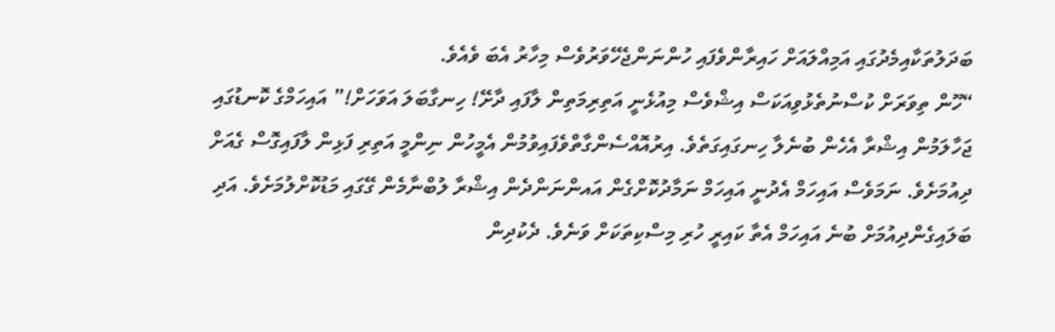ބަދަލުތަކާއިމެދުގައި އަމިއްލައަށް ހައިރާންވެފައި ހުންނަންޖެހޭވަރުވެސް މިހާރު އެބަ ވެއެވެ.
“ހޫން ތިވަރަށް ކުސްނުތެޅުވިއަކަސް އިޝްވެސް މިއުޅެނީ އަތިރިމަތިން ލާފައި ދާށޭ! ހިނގާބަލަ އަވަހަށް!” އައިހަމްގެ ކޮނޑުގައި ޖަހާލަމުން އިޝްރާ އެހެން ބުނެލާ ހިނގައިގަތެވެ. އިރުއޮއްސެންގާތްވެފައިވުމުން އެމީހުން ނިންމީ އަތިރި ފަޅިން ލާފައިގޮސް ގެއަށް ދިއުމަށެވެ. ނަމަވެސް އައިހަމް އެދުނީ އައިހަމް ނަމާދުކޮށްގެން އައންނަންދެން އިޝްރާ ލުބްނާމެން ގޭގައި މަޑުކޮށްލުމަށެވެ. އަދި ބަލައިގެންދިއުމަށް ބުނެ އައިހަމް އެތާ ކައިރީ ހުރި މިސްކިތަކަށް ވަނެވެ. ދެކުދިން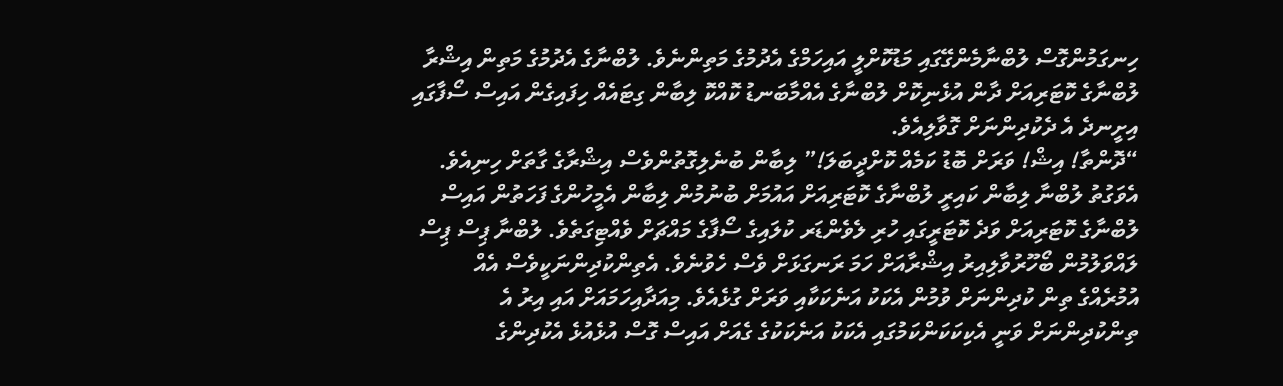ހިނގަމުންގޮސް ލުބްނާމެންގޭގައި މަޑުކޮށްލީ އައިހަމްގެ އެދުމުގެ މަތިންނެވެ. ލުބްނާގެ އެދުމުގެ މަތިން އިޝްރާ ލުބްނާގެ ކޮޓަރިއަށް ދާން އުޅެނިކޮށް ލުބްނާގެ އެއްމާބަނޑު ކޮއްކޮ ލިބާން ގިޓައެއް ހިފައިގެން އައިސް ސޯފާގައި އިށީނދެ އެ ދެކުދިންނަށް ގޮވާލިއެވެ.
“ދޮންތާ! އިޝް! ވަރަށް ބޮޑު ކަމެއް ކޮށްދީބަލަ!” ލިބާން ބުނެލިގޮތުންވެސް އިޝްރާގެ ގާތަށް ހިނިއެވެ. އެވަގުތު ލުބްނާ ލިބާން ކައިރީ ލުބްނާގެ ކޮޓަރިއަށް އައުމަށް ބުނުމުން ލިބާން އެމީހުންގެ ފަހަތުން އައިސް ލުބްނާގެ ކޮޓަރިއަށް ވަދެ ކޮޓަރީގައި ހުރި ލެވެންޑަރ ކުލައިގެ ސޯފާގެ މައްޗަށް ވެއްޓިގަތެވެ. ލުބްނާ ޕިސް ޕިސް ލައްވަލުމުން ބޯހޫރުވާލިއިރު އިޝްރާއަށް ހަމަ ރަނގަޅަށް ވެސް ހެވުނެވެ. އެތިންކުދިންނަކީވެސް އެއް އުމުރެއްގެ ތިން ކުދިންނަށް ވުމުން އެކަކު އަނެކަކާއި ވަރަށް ގުޅެއެވެ. މިއަދާއިހަމައަށް އައި އިރު އެ ތިންކުދިންނަށް ވަނީ އެކިކަކަންކަމުގައި އެކަކު އަނެކަކުގެ ގެއަށް އައިސް ގޮސް އުޅެއުޅެ އެކުދިންގެ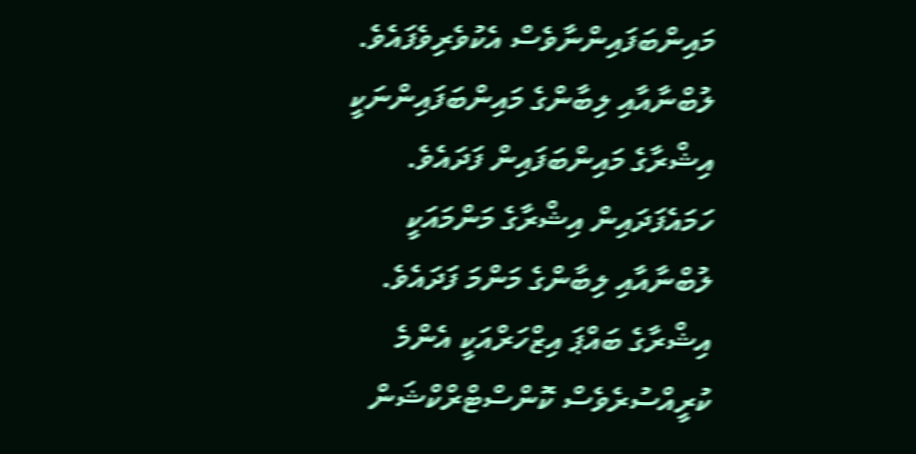މައިންބަފައިންނާވެސް އެކުވެރިވެފައެވެ. ލުބްނާއާއި ލިބާންގެ މައިންބަފައިންނަކީ އިޝްރާގެ މައިންބަފައިން ފަދައެވެ. ހަމައެފަދައިން އިޝްރާގެ މަންމައަކީ ލުބްނާއާއި ލިބާންގެ މަންމަ ފަދައެވެ.
އިޝްރާގެ ބައްޕަ އިޒްހަރްއަކީ އެންމެ ކުރީއްސުރެވެސް ކޮންސްޓްރްކްޝަން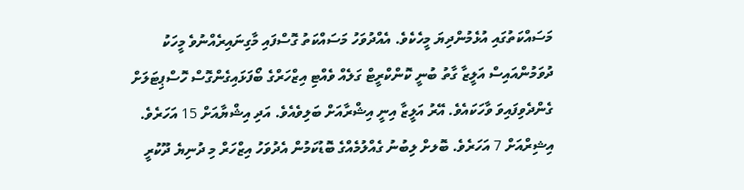މަސައްކަތުގައި އުޅެމުންދިޔަ މީހެކެވެ. އެއްދުވަހު މަސައްކަތު ގޮސްފައި މާގިނައިރެއްނުވެ މީހަކު ދުވަމުންއައިސް އަލީޒާ ގާތު ބުނީ ކޮންކްރީޓް ގަލެއް ވެއްޓި އިޒްހަރްގެ ބޯފަޅައިގެންގޮސް ހޮސްޕިޓަލަށް ގެންދެވިފައިވަ ވާހަކައެވެ. އޭރު އަލީޒާ އިނީ އިޝްރާއަށް ބަލިވެއެވެ. އަދި އިޝްޔާއަށް 15 އަހަރެވެ. އިޝިރްއަށް 7 އަހަރެވެ. ބޮލށް ލިބުނު ގެއްލުމެއްގެ ބޮޑުކަމުން އެދުވަހު އިޒްހަރް މި ދުނިޔެ ދޫކުރީ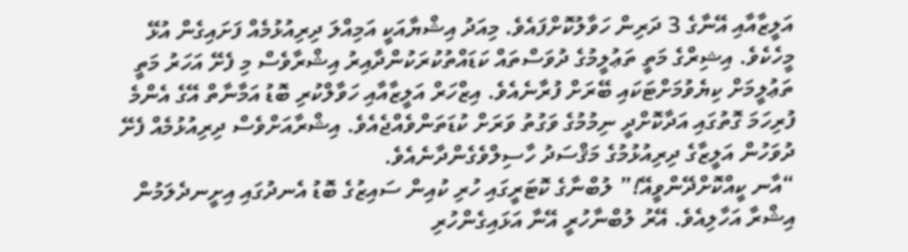އަލީޒާއާއި އޭނާގެ 3 ދަރިން ހަވާލުކޮށްފައެވެ. މިއަދު އިޝްޔާއަކީ އަމިއްލަ ދިރިއުޅުމެއް ފަށައިގެން އުޅޭ މީހެކެވެ. އިޝިރްގެ މަތީ ތަޢުލީމުގެ ދުވަސްތައް ކަޑައްތުކުރަކުންދާއިރު އިޝްރާވެސް މި ފެށޭ އަހަރު މަތީ ތަޢުލީމަށް ކިޔެވުމަށްޓަކައި ބޭރަށް ފުރާނެއެވެ. އިޒްހަރް އަލީޒާއާއި ހަވާލްކުރި ބޮޑު އަމާނާތް އޭގެ އެންމެ ފުރިހަމަ ގޮތުގައި އަދާކޮށްދީ ނިމުމުގެ ވަގުތު ވަރަށް ކުޑަތަންވެއްޖެއެވެ. އިޝްރާއަށްވެސް ދިރިއުޅުމެއް ފެށޭ ދުވަހުން އަލީޒާގެ ދިރިއުޅުމުގެ މަޤްސަދު ހާސިލްވެގެންދާނެއެވެ.
“އާނ ކީއްކޮށްދޭންވީއޭ!” ލުބްނާގެ ކޮޓަރީގައި ހުރި ކުއިން ސައިޒުގެ ބޮޑު އެނދުގައި އިށީނދެލަމުން އިޝްރާ އަހާލިއެވެ. އޭރު ލުބްނާހުރީ އޭނާ އަޅައިގެންހުރި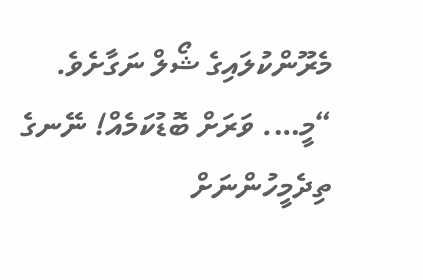މެރޫންކުލައިގެ ޝޯލް ނަގާށެވެ. “މީ…. ވަރަށް ބޮޑުކަމެއް! ނޭނގެ ތިދެމީހުންނަށް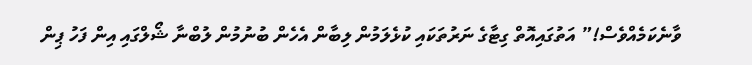ވާނެކަމެއްވެސް!” އަތުގައިއޮތް ގިޓާގެ ނަރުތަކައި ކުޅެލަމުން ލިބާން އެހެން ބުނުމުން ލުބްނާ ޝޯލްގައި އިން ފަހު ޕިން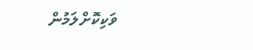ވަކިކޮށްލަމުން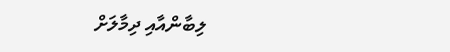ލިބާންއާއި ދިމާލަށް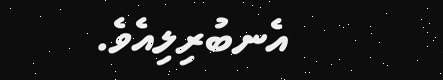އެނބުރިލިއެވެ.